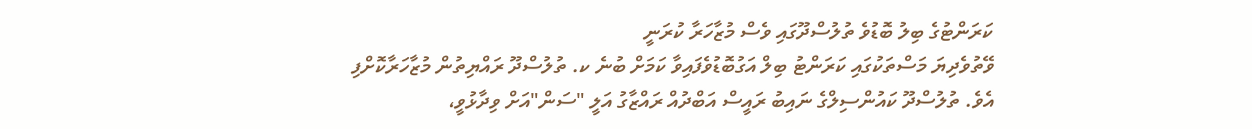ކަރަންޓުގެ ބިލު ބޮޑުވެ ތުލުސްދޫގައި ވެސް މުޒާހަރާ ކުރަނީ
ވޭތުވެދިޔަ މަސްތަކުގައި ކަރަންޓު ބިލް އަގުބޮޑުވެފައިވާ ކަމަށް ބުނެ ކ. ތުލުސްދޫ ރައްޔިތުން މުޒާހަރާކޮށްފި އެވެ. ތުލުސްދޫ ކައުންސިލްގެ ނައިބު ރައީސް އަބްދުއް ރައްޒާގު އަލީ "ސަން"އަށް ވިދާޅުވީ،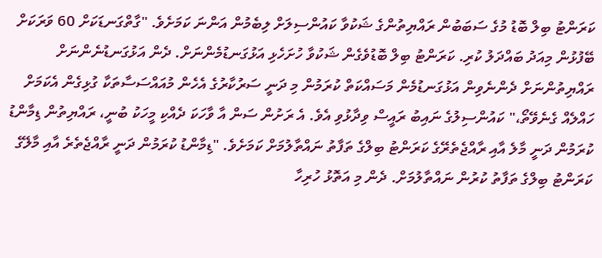ކަރަންޓު ބިލް ބޮޑު މުގެ ސަބަބުން ރައްޔިތުންގެ ޝަކުވާ ކައުންސިލަށް ލިބެމުން އަންނަ ކަމަށެވެ. "ގާތްގަނޑަކަށް 60 ވަރަކަށް ބޭފުޅުން މިއަދު ބައްދަލު ކުރި. ކަރަންޓު ބިލް ބޮޑުވެގެން ޝަކުވާ ހުށަހެޅި އަޅުގަނޑުމެންނަށް. ދެން އަޅުގަނޑުނެންނަށް ރައްޔިތުންނަށް ދެންނެވިން އަޅުގަނޑުމެން މަސައްކަތް ކުރަމުން މި ދަނީ ސަރުކާރުގެ އެހެން މުއައްސަސާތަކާ ގުޅިގެން އެކަމަށް ހައްލެއް ގެނެވޭތޯ،" ކައުންސިލުގެ ނައިބު ރައީސް ވިދާޅުވި އެވެ. އެ ރަށުން ސަން އާ ވާހަކަ ދެއްކި މީހަކު ބުނީ، ރައްޔިތުން ޑިމާންޑު ކުރަމުން ދަނީ މާލެ އާއި ރާއްޖެތެރޭގެ ކަރަންޓު ބިލްގެ ތަފާތު ނައްތާލުމަށް ކަމަށެވެ. "ޑިމާންޑު ކުރަމުން ދަނީ ރާއްޖެތެރެ އާއި މާލޭގެ ކަރަންޓު ބިލްގެ ތަފާތު ކުރުން ނައްތާލުމަށް. ދެން މި އަތޮޅު ހުރިހާ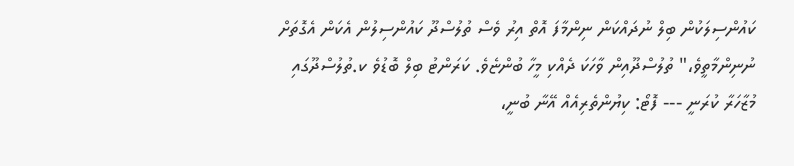ކައުންސިލަކުން ބިލް ނުދައްކަން ނިންމާފަ އޮތް އިރު ވެސް ތުލުސްދޫ ކައުންސިލުން އެކަން އެގޮތަށް ނުނިންމާތީވެ،" ތުލުސްދޫއިން ވާހަކަ ދެއްކި މީހާ ބުންޏެވެ. ކަރަންޓު ބިލް ބޮޑުވެ ކ.ތުލުސްދޫގައި މުޒާހަރާ ކުރަނީ --- ފޮޓޯ: ކިޔުންތެރިއެއް އޭނާ ބުނީ،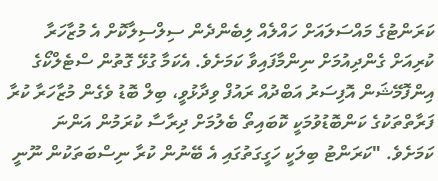ކަރަންޓުގެ މައްސަލައަށް ހައްލެއް ލިބެންދެން ސިލްސިލާކޮށް އެ މުޒާހަރާ ކުރިއަށް ގެންދިއުމަށް ނިންމާފައިވާ ކަމަށެވެ. އެކަމާ ގުޅޭ ގޮތުން ސްޓެލްކޯގެ އިންފޮމޭޝަން އޮފިސަރު އަބްދުއް ރައުފް ވިދާޅުވީ، ބިލް ބޮޑު ވެގެން މުޒާހަރާ ކުރާ ފަރާތްތަކުގެ ކަންބޮޑުވުމަކީ ކޮބައިތޯ ބެލުމަށް ދިރާސާ ކުރަމުން އަންނަ ކަމަށެވެ. "ކަރަންޓު ބިލަކީ ހަގީގަތުގައި އެ ބޭނުން ކުރާ ނިސްބަތަކުން ނޫނީ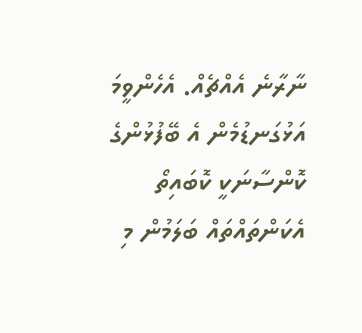ނާރާނެ އެއްޗެއް. އެހެންވީމަ އަޅުގަނޑުމެން އެ ބޭފުޅުންގެ ކޮންސާނަކީ ކޮބައިތޯ އެކަންތައްތައް ބަލަމުން މި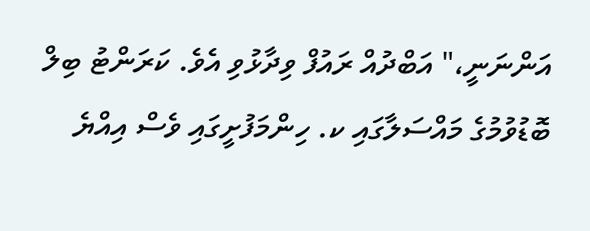އަންނަނީ،" އަބްދުއް ރައުފް ވިދާޅުވި އެވެ. ކަރަންޓު ބިލް ބޮޑުވުމުގެ މައްސަލާގައި ކ. ހިންމަފުށީގައި ވެސް އިއްޔެ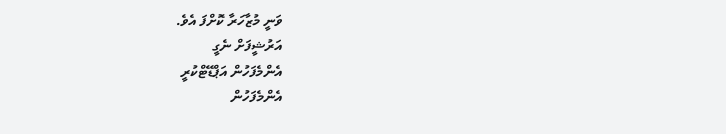ވަނީ މުޒާހަރާ ކޮށްފަ އެވެ.
އަރުޝީފަށް ނެގީ
އެންމެފަހުން އަޕްޑޭޓްކުރީ
އެންމެފަހުން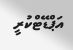އަޕްޑޭޓްކުރީ